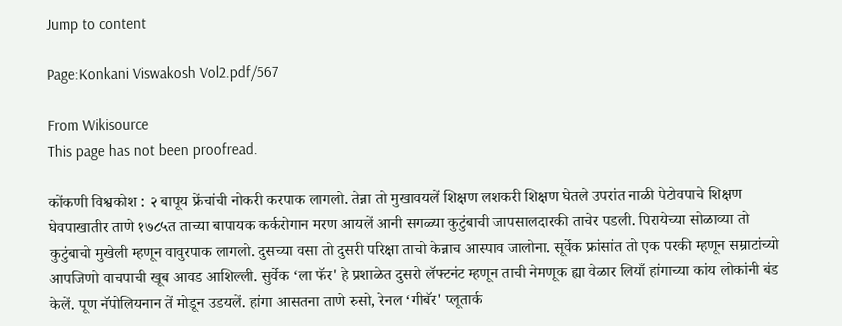Jump to content

Page:Konkani Viswakosh Vol2.pdf/567

From Wikisource
This page has not been proofread.

कोंकणी विश्वकोश : २ बापूय फ्रेंचांची नोकरी करपाक लागलो. तेन्ना तो मुखावयलें शिक्षण लशकरी शिक्षण घेतले उपरांत नाळी पेटोवपाचे शिक्षण घेवपाखातीर ताणे १७८५त ताच्या बापायक कर्करोगान मरण आयलें आनी सगळ्या कुटुंबाची जापसालदारकी ताचेर पडली. पिरायेच्या सोळाव्या तो कुटुंबाचो मुखेली म्हणून वावुरपाक लागलो. दुसच्या वसा तो दुसरी परिक्षा ताचो केन्नाच आस्पाव जालोना. सूर्वेक फ्रांसांत तो एक परकी म्हणून सम्राटांच्यो आपजिणो वाचपाची खूब आवड आशिल्ली. सुर्वेक ‘ला फॅर' हे प्रशाळेत दुसरो लॅफ्टनंट म्हणून ताची नेमणूक ह्या वेळार लियाँ हांगाच्या कांय लोकांनी बंड केलें. पूण नॅपोलियनान तें मोडून उडयलें. हांगा आसतना ताणे रुसो, रेनल ‘गीबॅर' प्लूतार्क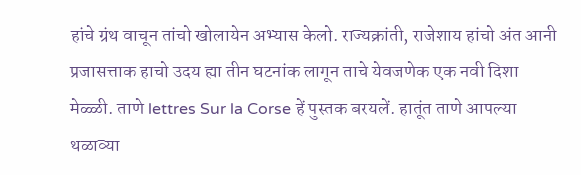हांचे ग्रंथ वाचून तांचो खोलायेन अभ्यास केलो. राज्यक्रांती, राजेशाय हांचो अंत आनी प्रजासत्ताक हाचो उदय ह्या तीन घटनांक लागून ताचे येवजणेक एक नवी दिशा मेळ्ळी. ताणे lettres Sur la Corse हें पुस्तक बरयलें. हातूंत ताणे आपल्या थळाव्या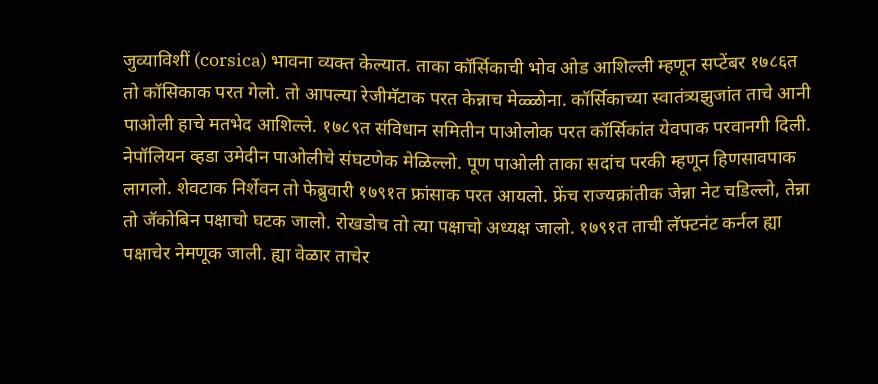जुव्याविशीं (corsica) भावना व्यक्त केल्यात. ताका कॉर्सिकाची भोव ओड आशिल्ली म्हणून सप्टेंबर १७८६त तो कॉसिकाक परत गेलो. तो आपल्या रेजीमॅटाक परत केन्नाच मेळ्ळोना. कॉर्सिकाच्या स्वातंत्र्यझुजांत ताचे आनी पाओली हाचे मतभेद आशिल्ले. १७८९त संविधान समितीन पाओलोक परत कॉर्सिकांत येवपाक परवानगी दिली. नेपॉलियन व्हडा उमेदीन पाओलीचे संघटणेक मेळिल्लो. पूण पाओली ताका सदांच परकी म्हणून हिणसावपाक लागलो. शेवटाक निर्शेवन तो फेब्रुवारी १७९१त फ्रांसाक परत आयलो. फ्रेंच राज्यक्रांतीक जेन्ना नेट चडिल्लो, तेन्ना तो जॅकोबिन पक्षाचो घटक जालो. रोखडोच तो त्या पक्षाचो अध्यक्ष जालो. १७९१त ताची लॅफ्टनंट कर्नल ह्या पक्षाचेर नेमणूक जाली. ह्या वेळार ताचेर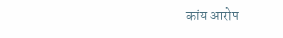कांय आरोप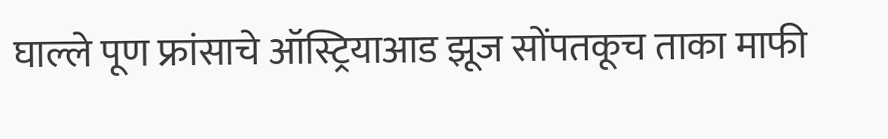घाल्ले पूण फ्रांसाचे ऑस्ट्रियाआड झूज सोंपतकूच ताका माफी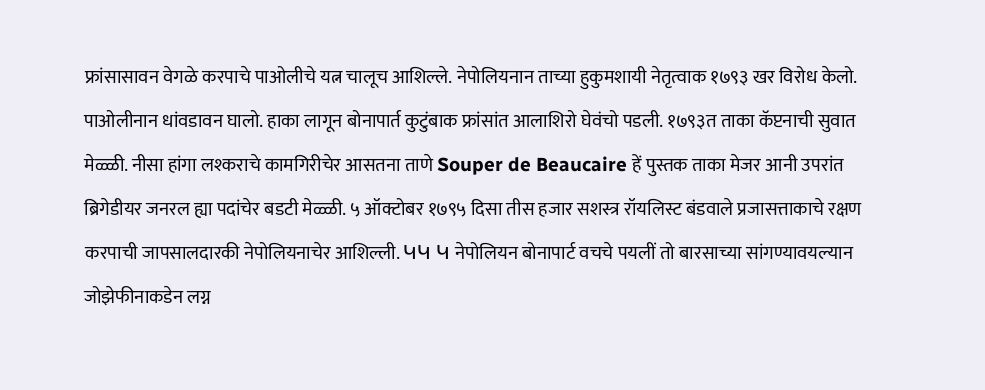फ्रांसासावन वेगळे करपाचे पाओलीचे यत्न चालूच आशिल्ले. नेपोलियनान ताच्या हुकुमशायी नेतृत्वाक १७९३ खर विरोध केलो. पाओलीनान धांवडावन घालो. हाका लागून बोनापार्त कुटुंबाक फ्रांसांत आलाशिरो घेवंचो पडली. १७९३त ताका कॅप्टनाची सुवात मेळ्ळी. नीसा हांगा लश्कराचे कामगिरीचेर आसतना ताणे Souper de Beaucaire हें पुस्तक ताका मेजर आनी उपरांत ब्रिगेडीयर जनरल ह्या पदांचेर बडटी मेळ्ळी. ५ ऑक्टोबर १७९५ दिसा तीस हजार सशस्त्र रॉयलिस्ट बंडवाले प्रजासत्ताकाचे रक्षण करपाची जापसालदारकी नेपोलियनाचेर आशिल्ली. ԿԿ Կ नेपोलियन बोनापार्ट वचचे पयलीं तो बारसाच्या सांगण्यावयल्यान जोझेफीनाकडेन लग्न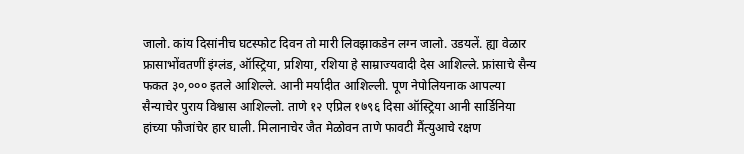जालो. कांय दिसांनीच घटस्फोट दिवन तो मारी लिवझाकडेन लग्न जालो. उडयलें. ह्या वेळार फ्रासाभोंवतणीं इंग्लंड, ऑस्ट्रिया, प्रशिया, रशिया हे साम्राज्यवादी देस आशिल्ले. फ्रांसाचे सैन्य फकत ३०,००० इतले आशिल्ले. आनी मर्यादीत आशिल्ली. पूण नेपोलियनाक आपल्या सैन्याचेर पुराय विश्वास आशिल्लो. ताणे १२ एप्रिल १७९६ दिसा ऑस्ट्रिया आनी सार्डिनिया हांच्या फौजांचेर हार घाली. मिलानाचेर जैत मेळोवन ताणे फावटी मैंत्युआचे रक्षण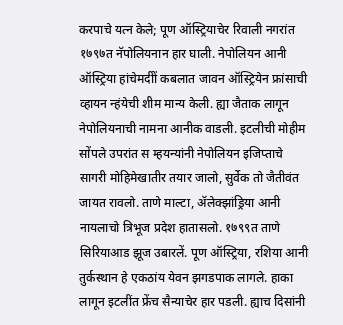करपाचे यत्न केले; पूण ऑस्ट्रियाचेर रिवाली नगरांत १७९७त नॅपोलियनान हार घाली. नेपोलियन आनी ऑस्ट्रिया हांचेमदीों कबलात जावन ऑस्ट्रियेन फ्रांसाची व्हायन न्हंयेची शीम मान्य केली. ह्या जैताक लागून नेपोलियनाची नामना आनीक वाडली. इटलीची मोहीम सोंपले उपरांत स म्हयन्यांनी नेपोलियन इजिप्ताचे सागरी मोहिमेखातीर तयार जालो, सुर्वेक तो जैतीवंत जायत रावलो. ताणे माल्टा, ॲलेक्झांड्रिया आनी नायलाचो त्रिभूज प्रदेश हातासलो. १७९९त ताणे सिरियाआड झूज उबारलें. पूण ऑस्ट्रिया, रशिया आनी तुर्कस्थान हे एकठांय येवन झगडपाक लागले. हाका लागून इटलींत फ्रेंच सैन्याचेर हार पडली. ह्याच दिसांनी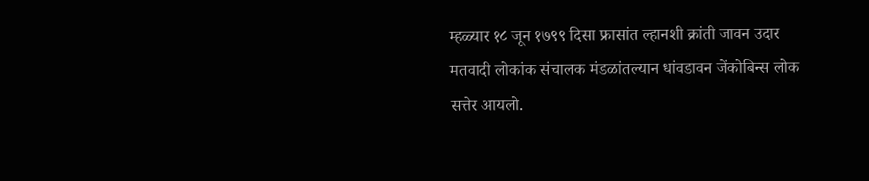म्हळ्यार १८ जून १७९९ दिसा फ्रासांत ल्हानशी क्रांती जावन उदार मतवादी लोकांक संचालक मंडळांतल्यान धांवडावन जेंकोबिन्स लोक सत्तेर आयलो.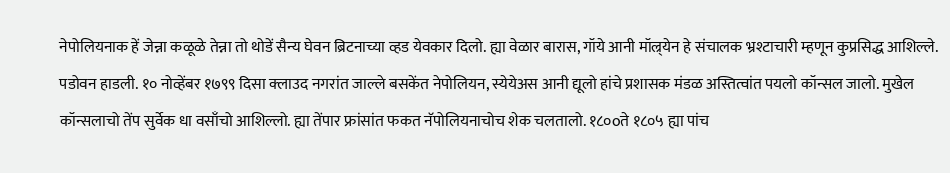नेपोलियनाक हें जेन्ना कळूळे तेन्ना तो थोडें सैन्य घेवन ब्रिटनाच्या व्हड येवकार दिलो. ह्या वेळार बारास, गॉये आनी मॉल्र्येन हे संचालक भ्रश्टाचारी म्हणून कुप्रसिद्ध आशिल्ले. पडोवन हाडली. १० नोव्हेंबर १७९९ दिसा क्लाउद नगरांत जाल्ले बसकेंत नेपोलियन, स्येयेअस आनी द्यूलो हांचे प्रशासक मंडळ अस्तित्वांत पयलो कॉन्सल जालो. मुखेल कॉन्सलाचो तेंप सुर्वेक धा वसाँचो आशिल्लो. ह्या तेंपार फ्रांसांत फकत नॅपोलियनाचोच शेक चलतालो. १८०oते १८०५ ह्या पांच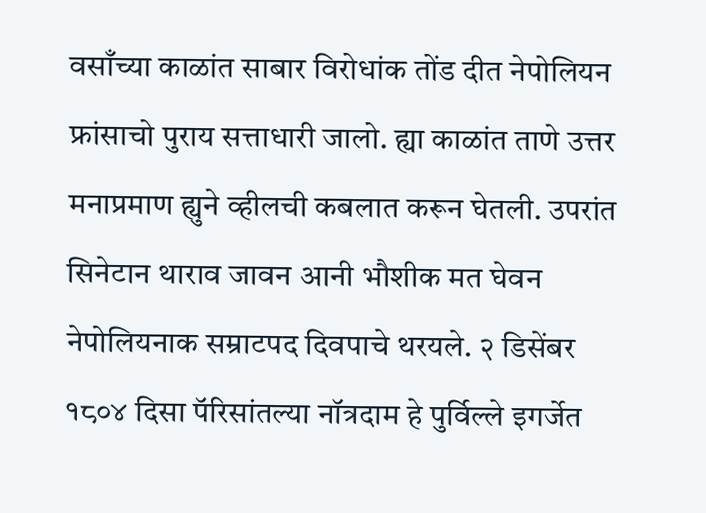वसाँच्या काळांत साबार विरोधांक तोंड दीत नेपोलियन फ्रांसाचो पुराय सत्ताधारी जालो. ह्या काळांत ताणे उत्तर मनाप्रमाण ह्युने व्हीलची कबलात करून घेतली. उपरांत सिनेटान थाराव जावन आनी भौशीक मत घेवन नेपोलियनाक सम्राटपद दिवपाचे थरयले. २ डिसेंबर १८०४ दिसा पॅरिसांतल्या नॉत्रदाम हे पुर्विल्ले इगर्जेत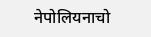नेपोलियनाचो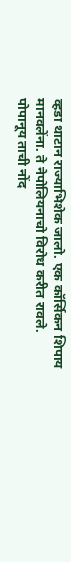व्हडा थाटान राज्याभिशेक जालो. एक कॉर्सिकन शिपाय मानवलेंना. ते नेपोलियनाचो विरोध करीत रावले. पोपानूय ताची नोंद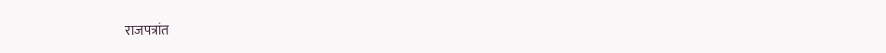राजपत्रांत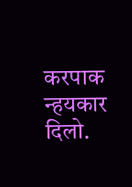करपाक न्हयकार दिलो.